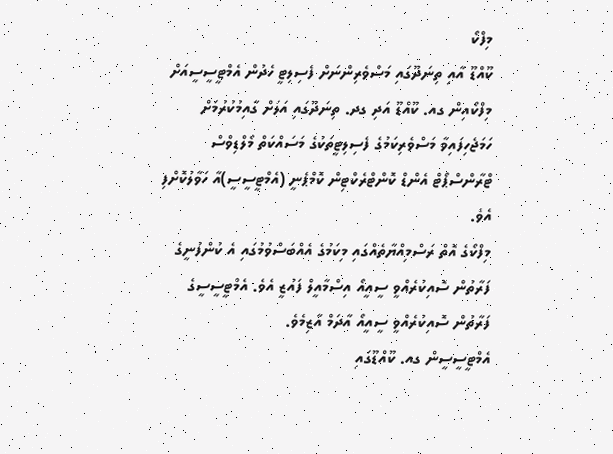މިފްކޯ
ކޫއްޑޫ އާއި ތިނަދޫގައި މަސްވެރިންނަށް ފެސިލިޓީ ހެދުން އެމްޓީސީސީއަށް
މިފްކޯއިން ގއ. ކޫއްޑޫ އަދި ގދ. ތިނަދޫގައި އަލަށް ގާއިމުކުރުމަށް ހަމަޖެހިފައިވާ މަސްވެރިކަމުގެ ފެސިލިޓީތަކުގެ މަސައްކަތް މޯލްޑިވްސް ޓްރާންސްޕޯޓް އެންޑް ކޮންޓްރެކްޓިން ކޮމްޕެނީ (އެމްޓީސީސީ)އާ ހަވާލުކޮށްފި އެވެ.
މިފްކޯގެ އޮތް ރަސްމިއްޔާތެއްގައި މިކަމުގެ އެއްބަސްވުމުގައި އެ ކުންފުނީގެ ފަރާތުން ސޮއިކުރެއްވީ ސީއީއޯ އިސްމާއީލް ފައުޒީ އެވެ. އެމްޓީސީސީގެ ފަރާތުން ސޮއިކުރެއްވީ ސީއީއޯ އާދަމް އާޒިމެވެ.
އެމްޓީސީސީން ގއ. ކޫއްޑޫގައި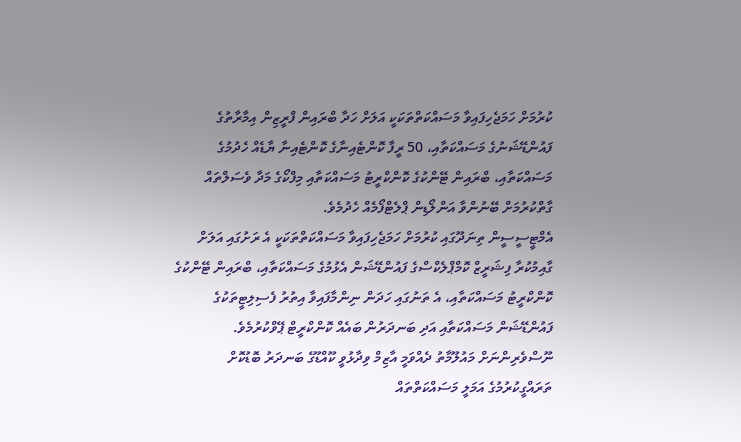ކުރުމަށް ހަމަޖެހިފައިވާ މަސައްކަތްތަކަކީ އަލަށް ހަދާ ބްރައިން ފްރީޒިން އިމާރާތުގެ ފައުންޑޭޝަނުގެ މަސައްކަތާއި، 50 ރީފާ ކޮންޓެއިނާގެ ކޮންޓެއިނާ ޔާޑެއް ހެދުމުގެ މަސައްކަތާއި، ބްރައިން ޓޭންކުގެ ކޮންކްރީޓު މަސައްކަތާއި މިފްކޯގެ މަދާ ވެސަލްތައް ގާތްކުރުމަށް ބޭނުންވާ އަންލޯޑިން ޕްލެޓްފޯމެއް ހެދުމެވެ.
އެމްޓީސީސީން ތިނަދޫގައި ކުރުމަށް ހަމަޖެހިފައިވާ މަސައްކަތްތަކަކީ އެ ރަށުގައި އަލަށް ގާއިމުކުރާ ފިޝަރީޒް ކޮމްޕްލެކްސްގެ ފައުންޑޭޝަން އެޅުމުގެ މަސައްކަތާއި، ބްރައިން ޓޭންކުގެ ކޮންކްރީޓު މަސައްކަތާއި، އެ ތަނުގައި ހަދަން ނިންމާފައިވާ އިތުރު ފެސިލިޓީތަކުގެ ފައުންޑޭޝަން މަސައްކަތާއި އަދި ބަނދަރުން ބައެއް ކޮންކްރީޓް ޕޭވްކުރުމެވެ.
ނޫސްވެރިންނަށް މައުލޫމާތު ދެއްވަމީ އާޒިމް ވިދާޅުވީ ކޫއްޑޫގެ ބަނދަރު ބޮޑުކޮށް ތަރައްގީކުރުމުގެ އަމަލީ މަސައްކަތްތައް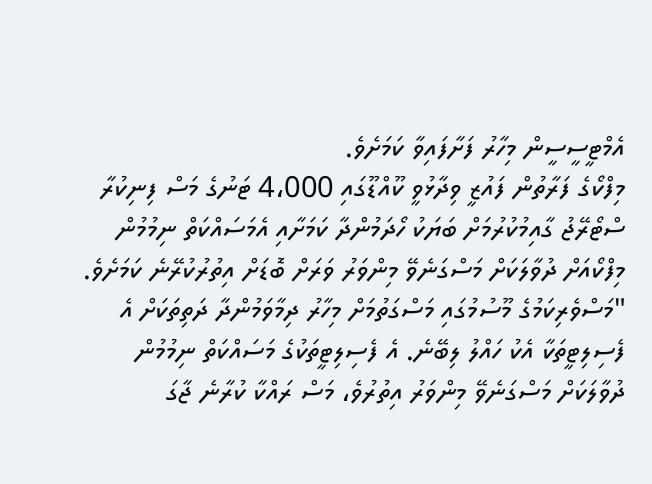އެމްޓީސީސީން މިހާރު ފަށާފައިވާ ކަމަށެވެ.
މިފްކޯގެ ފަރާތުން ފައުޒީ ވިދާޅުވީ ކޫއްޑޫގައި 4،000 ޓަނުގެ މަސް ފިނިކުރާ ސްޓޯރޭޖު ގާއިމުކުރުމަށް ބަޔަކު ހޯދަމުންދާ ކަމަށާއި އެމަސައްކަތް ނިމުމުން މިފްކޯއަށް ދުވާލަކަށް މަސްގަނެވޭ މިންވަރު ވަރަށް ބޮޑަށް އިތުރުކުރޭނެ ކަމަށެވެ.
"މަސްވެރިކަމުގެ މޫސުމުގައި މަސްގަތުމަށް މިހާރު ދިމާވަމުންދާ ދަތިތަކަށް އެ ފެސިލިޓީތަކާ އެކު ހައްލު ލިބޭނެ. އެ ފެސިލިޓީތަކުގެ މަސައްކަތް ނިމުމުން ދުވާލަކަށް މަސްގަނެވޭ މިންވަރު އިތުރުވެ، މަސް ރައްކާ ކުރާނެ ޖާގަ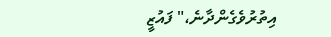އިތުރުވެގެންދާނެ،" ފައުޒީ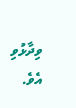ވިދާޅުވި އެވެ.